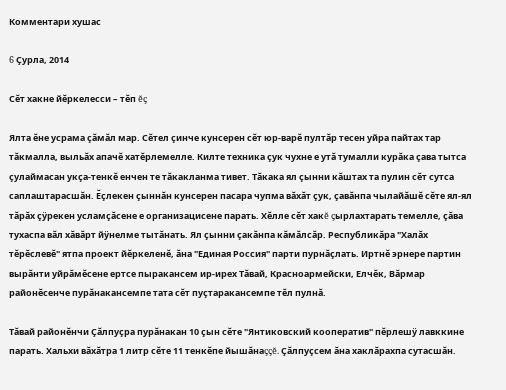Комментари хушас

6 Çурла, 2014

Сĕт хакне йĕркелесси – тĕп ĕç

Ялта ĕне усрама çăмăл мар. Сĕтел çинче кунсерен сĕт юр-варĕ пултăр тесен уйра пайтах тар тăкмалла, выльăх апачĕ хатĕрлемелле. Килте техника çук чухне е утă тумалли курăка çава тытса çулаймасан укçа-тенкĕ енчен те тăкакланма тивет. Тăкака ял çынни кăштах та пулин сĕт сутса саплаштарасшăн. Ĕçлекен çыннăн кунсерен пасара чупма вăхăт çук, çавăнпа чылайăшĕ сĕте ял-ял тăрăх çÿрекен усламçăсене е организацисене парать. Хĕлле сĕт хакĕ çырлахтарать темелле, çăва тухаспа вăл хăвăрт йÿнелме тытăнать. Ял çынни çакăнпа кăмăлсăр. Республикăра "Халăх тĕрĕслевĕ" ятпа проект йĕркеленĕ, ăна "Единая Россия" парти пурнăçлать. Иртнĕ эрнере партин вырăнти уйрăмĕсене ертсе пыракансем ир-ирех Тăвай, Красноармейски, Елчĕк, Вăрмар районĕсенче пурăнакансемпе тата сĕт пуçтаракансемпе тĕл пулнă.

Тăвай районĕнчи Çăлпуçра пурăнакан 10 çын сĕте "Янтиковский кооператив" пĕрлешÿ лавккине парать. Хальхи вăхăтра 1 литр сĕте 11 тенкĕпе йышăнаççĕ. Çăлпуçсем ăна хаклăрахпа сутасшăн.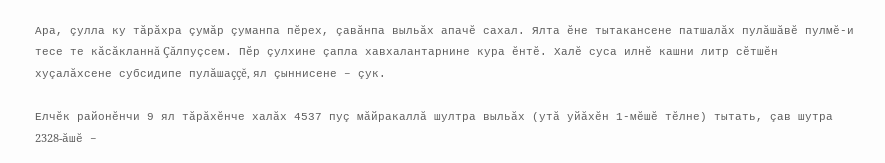Ара, çулла ку тăрăхра çумăр çуманпа пĕрех, çавăнпа выльăх апачĕ сахал. Ялта ĕне тытакансене патшалăх пулăшăвĕ пулмĕ-и тесе те кăсăкланнă Çăлпуçсем. Пĕр çулхине çапла хавхалантарнине кура ĕнтĕ. Халĕ суса илнĕ кашни литр сĕтшĕн хуçалăхсене субсидипе пулăшаççĕ, ял çыннисене – çук.

Елчĕк районĕнчи 9 ял тăрăхĕнче халăх 4537 пуç мăйракаллă шултра выльăх (утă уйăхĕн 1-мĕшĕ тĕлне) тытать, çав шутра 2328-ăшĕ –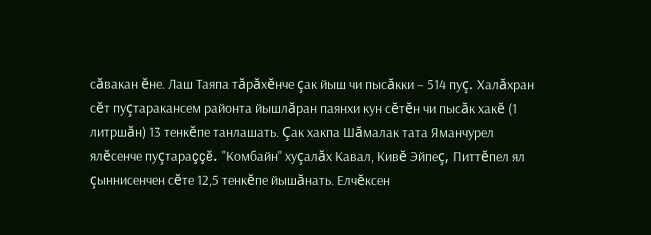сăвакан ĕне. Лаш Таяпа тăрăхĕнче çак йыш чи пысăкки – 514 пуç. Халăхран сĕт пуçтаракансем районта йышлăран паянхи кун сĕтĕн чи пысăк хакĕ (1 литршăн) 13 тенкĕпе танлашать. Çак хакпа Шăмалак тата Яманчурел ялĕсенче пуçтараççĕ. "Комбайн" хуçалăх Кавал, Кивĕ Эйпеç, Питтĕпел ял çыннисенчен сĕте 12,5 тенкĕпе йышăнать. Елчĕксен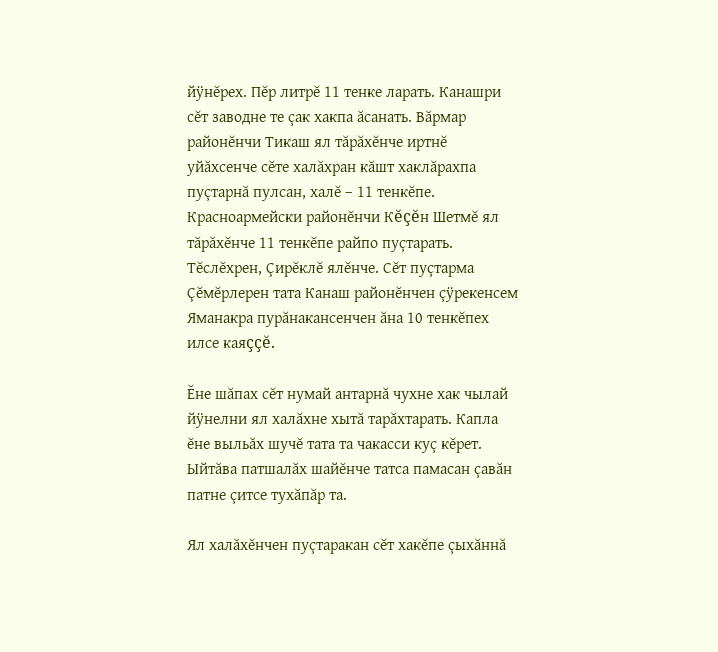йÿнĕрех. Пĕр литрĕ 11 тенке ларать. Канашри сĕт заводне те çак хакпа ăсанать. Вăрмар районĕнчи Тикаш ял тăрăхĕнче иртнĕ уйăхсенче сĕте халăхран кăшт хаклăрахпа пуçтарнă пулсан, халĕ – 11 тенкĕпе. Красноармейски районĕнчи Кĕçĕн Шетмĕ ял тăрăхĕнче 11 тенкĕпе райпо пуçтарать. Тĕслĕхрен, Çирĕклĕ ялĕнче. Сĕт пуçтарма Çĕмĕрлерен тата Канаш районĕнчен çÿрекенсем Яманакра пурăнакансенчен ăна 10 тенкĕпех илсе каяççĕ.

Ĕне шăпах сĕт нумай антарнă чухне хак чылай йÿнелни ял халăхне хытă тарăхтарать. Капла ĕне выльăх шучĕ тата та чакасси куç кĕрет. Ыйтăва патшалăх шайĕнче татса памасан çавăн патне çитсе тухăпăр та.

Ял халăхĕнчен пуçтаракан сĕт хакĕпе çыхăннă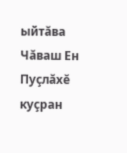ыйтăва Чăваш Ен Пуçлăхĕ куçран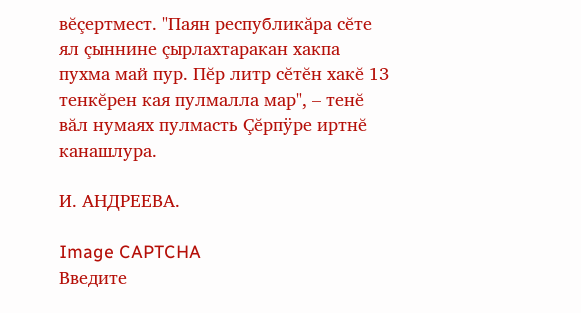вĕçертмест. "Паян республикăра сĕте ял çыннине çырлахтаракан хакпа пухма май пур. Пĕр литр сĕтĕн хакĕ 13 тенкĕрен кая пулмалла мар", – тенĕ вăл нумаях пулмасть Çĕрпÿре иртнĕ канашлура.

И. АНДРЕЕВА.

Image CAPTCHA
Введите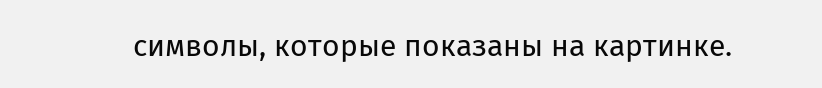символы, которые показаны на картинке.